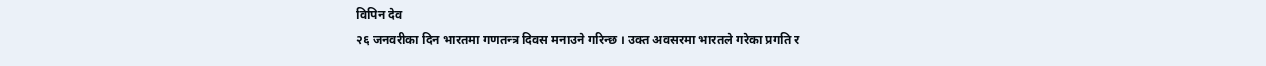विपिन देव
२६ जनवरीका दिन भारतमा गणतन्त्र दिवस मनाउने गरिन्छ । उक्त अवसरमा भारतले गरेका प्रगति र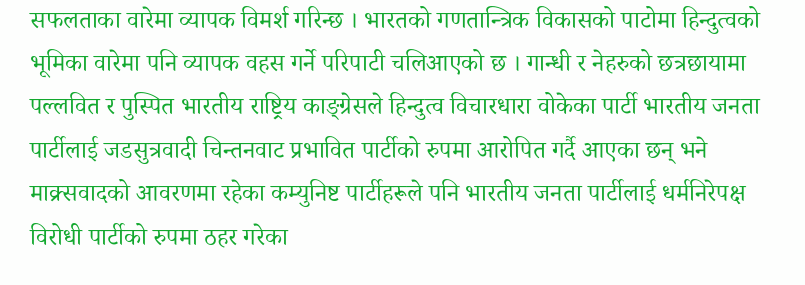सफलताका वारेमा व्यापक विमर्श गरिन्छ । भारतको गणतान्त्रिक विकासको पाटोमा हिन्दुत्वको भूमिका वारेमा पनि व्यापक वहस गर्ने परिपाटी चलिआएको छ । गान्धी र नेहरुको छत्रछायामा पल्लवित र पुस्पित भारतीय राष्ट्रिय काङ्ग्रेसले हिन्दुत्व विचारधारा वोकेका पार्टी भारतीय जनता पार्टीलाई जडसुत्रवादी चिन्तनवाट प्रभावित पार्टीको रुपमा आरोपित गर्दै आएका छन् भने माक्र्सवादको आवरणमा रहेका कम्युनिष्ट पार्टीहरूले पनि भारतीय जनता पार्टीलाई धर्मनिरेपक्ष विरोधी पार्टीको रुपमा ठहर गरेका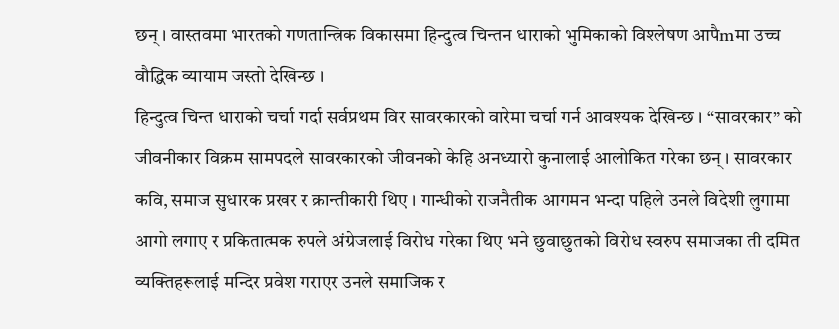छन् । वास्तवमा भारतको गणतान्त्रिक विकासमा हिन्दुत्व चिन्तन धाराको भुमिकाको विश्लेषण आपैmमा उच्च वौद्धिक व्यायाम जस्तो देखिन्छ ।
हिन्दुत्व चिन्त धाराको चर्चा गर्दा सर्वप्रथम विर सावरकारको वारेमा चर्चा गर्न आवश्यक देखिन्छ । “सावरकार” को जीवनीकार विक्रम सामपदले सावरकारको जीवनको केहि अनध्यारो कुनालाई आलोकित गरेका छन् । सावरकार कवि, समाज सुधारक प्रखर र क्रान्तीकारी थिए । गान्धीको राजनैतीक आगमन भन्दा पहिले उनले विदेशी लुगामा आगो लगाए र प्रकितात्मक रुपले अंग्रेजलाई विरोध गरेका थिए भने छुवाछुतको विरोध स्वरुप समाजका ती दमित व्यक्तिहरूलाई मन्दिर प्रवेश गराएर उनले समाजिक र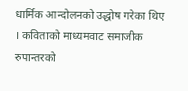धार्मिक आन्दोलनको उद्धोष गरेका थिए । कविताको माध्यमवाट समाजीक रुपान्तरको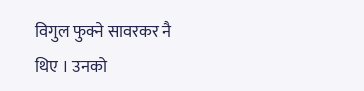विगुल फुक्ने सावरकर नै थिए । उनको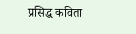प्रसिद्ध कविता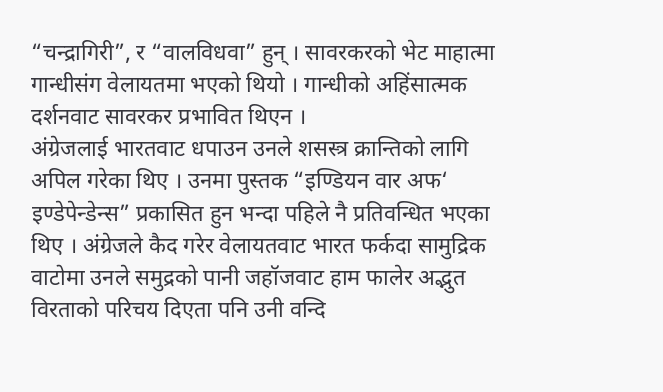“चन्द्रागिरी”, र “वालविधवा” हुन् । सावरकरको भेट माहात्मा गान्धीसंग वेलायतमा भएको थियो । गान्धीको अहिंसात्मक दर्शनवाट सावरकर प्रभावित थिएन ।
अंग्रेजलाई भारतवाट धपाउन उनले शसस्त्र क्रान्तिको लागि अपिल गरेका थिए । उनमा पुस्तक “इण्डियन वार अफ‘ इण्डेपेन्डेन्स” प्रकासित हुन भन्दा पहिले नै प्रतिवन्धित भएका थिए । अंग्रेजले कैद गरेर वेलायतवाट भारत फर्कदा सामुद्रिक वाटोमा उनले समुद्रको पानी जहॉजवाट हाम फालेर अद्भुत विरताको परिचय दिएता पनि उनी वन्दि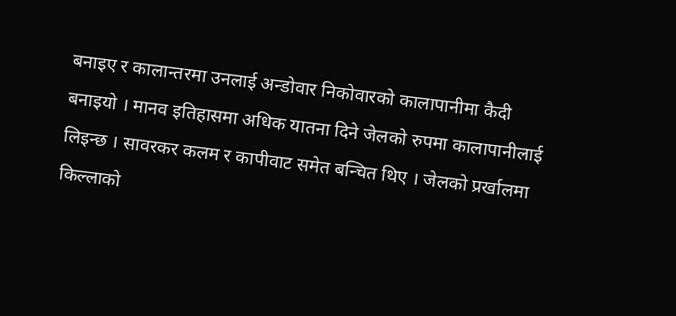बनाइए र कालान्तरमा उनलाई अन्डोवार निकोवारको कालापानीमा कैदी बनाइयो । मानव इतिहासमा अधिक यातना दिने जेलको रुपमा कालापानीलाई लिइन्छ । सावरकर कलम र कापीवाट समेत बन्चित थिए । जेलको प्रर्खालमा किल्लाको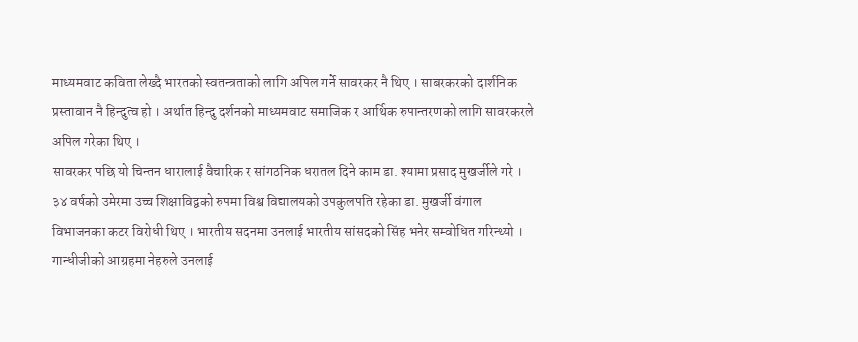माध्यमवाट कविता लेख्दै भारतको स्वतन्त्रताको लागि अपिल गर्ने सावरकर नै थिए । साबरकरको दार्शनिक प्रस्तावान नै हिन्दुत्व हो । अर्थात हिन्दु दर्शनको माध्यमवाट समाजिक र आर्थिक रुपान्तरणको लागि सावरकरले अपिल गरेका थिए ।
सावरकर पछि यो चिन्तन धारालाई वैचारिक र सांगठनिक धरातल दिने काम डा. श्यामा प्रसाद मुखर्जीले गरे । ३४ वर्षको उमेरमा उच्च शिक्षाविद्वको रुपमा विश्व विद्यालयको उपकुलपति रहेका डा. मुखर्जी वंगाल विभाजनका कटर विरोधी थिए । भारतीय सदनमा उनलाई भारतीय सांसदको सिंह भनेर सम्वोधित गरिन्थ्यो । गान्धीजीको आग्रहमा नेहरुले उनलाई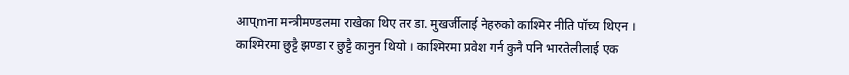आप्mना मन्त्रीमण्डलमा राखेका थिए तर डा. मुखर्जीलाई नेहरुको काश्मिर नीति पॉच्य थिएन । काश्मिरमा छुट्टै झण्डा र छुट्टै कानुन थियो । काश्मिरमा प्रवेश गर्न कुनै पनि भारतेलीलाई एक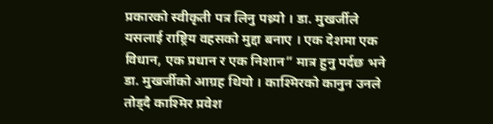प्रकारको स्वीकृती पत्र लिनु पथ्र्यो । डा. मुखर्जीले यसलाई राष्ट्रिय वहसको मुद्दा बनाए । एक देशमा एक विधान, एक प्रधान र एक निशान” मात्र हुनु पर्दछ भने डा. मुखर्जीको आग्रह थियो । काश्मिरको कानुन उनले तोड्दै काश्मिर प्रवेश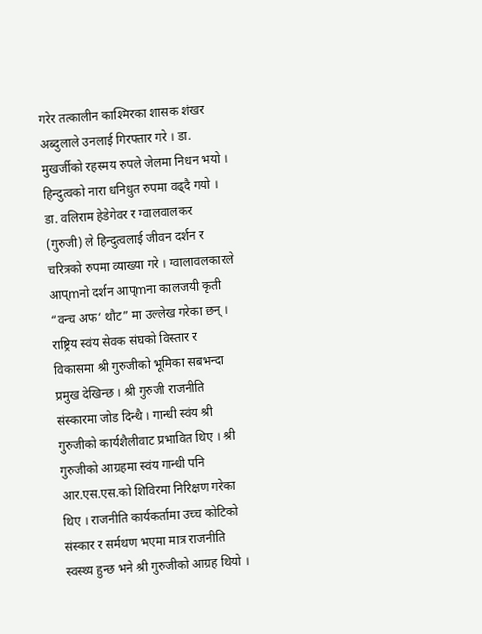गरेर तत्कालीन काश्मिरका शासक शंखर अब्दुलाले उनलाई गिरफ्तार गरे । डा. मुखर्जीको रहस्मय रुपले जेलमा निधन भयो । हिन्दुत्वको नारा धनिधुत रुपमा वढ्दै गयो ।
डा. वलिराम हेडेगेवर र ग्वालवालकर (गुरुजी) ले हिन्दुत्वलाई जीवन दर्शन र चरित्रको रुपमा व्याख्या गरे । ग्वालावलकारले आप्mनो दर्शन आप्mना कालजयी कृती “वन्च अफ‘ थौट” मा उल्लेख गरेका छन् । राष्ट्रिय स्वंय सेवक संघको विस्तार र विकासमा श्री गुरुजीको भूमिका सबभन्दा प्रमुख देखिन्छ । श्री गुरुजी राजनीति संस्कारमा जोड दिन्थै । गान्धी स्वंय श्री गुरुजीको कार्यशैलीवाट प्रभावित थिए । श्री गुरुजीको आग्रहमा स्वंय गान्धी पनि आर.एस.एस.को शिविरमा निरिक्षण गरेका थिए । राजनीति कार्यकर्तामा उच्च कोटिको संस्कार र सर्मथण भएमा मात्र राजनीति स्वस्थ्य हुन्छ भने श्री गुरुजीको आग्रह थियो ।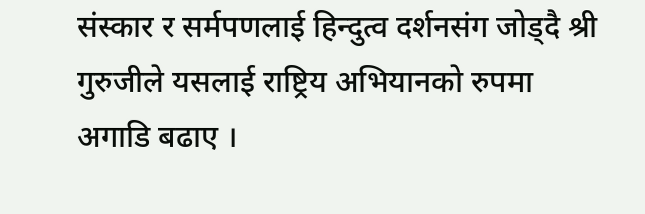संस्कार र सर्मपणलाई हिन्दुत्व दर्शनसंग जोड्दै श्री गुरुजीले यसलाई राष्ट्रिय अभियानको रुपमा अगाडि बढाए ।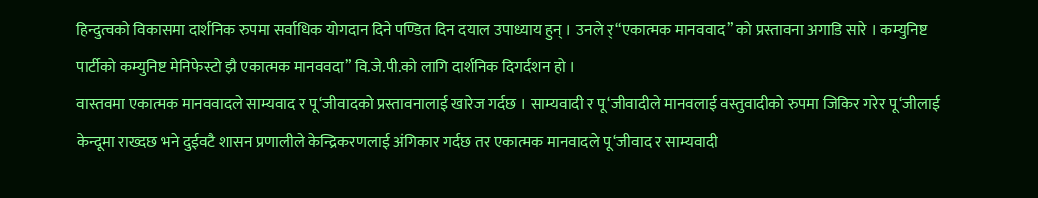हिन्दुत्वको विकासमा दार्शनिक रुपमा सर्वाधिक योगदान दिने पण्डित दिन दयाल उपाध्याय हुन् । उनले र्“एकात्मक मानववाद” को प्रस्तावना अगाडि सारे । कम्युनिष्ट पार्टीको कम्युनिष्ट मेनिफेस्टो झै एकात्मक मानववदा” वि.जे.पी.को लागि दार्शनिक दिगर्दशन हो ।
वास्तवमा एकात्मक मानववादले साम्यवाद र पू‘जीवादको प्रस्तावनालाई खारेज गर्दछ । साम्यवादी र पू‘जीवादीले मानवलाई वस्तुवादीको रुपमा जिकिर गरेर पू‘जीलाई केन्दूमा राख्दछ भने दुईवटै शासन प्रणालीले केन्द्रिकरणलाई अंगिकार गर्दछ तर एकात्मक मानवादले पू‘जीवाद र साम्यवादी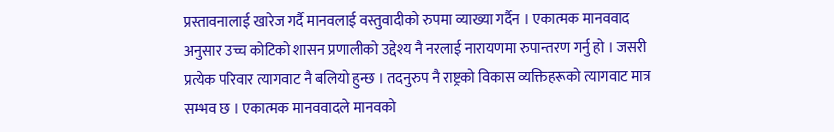प्रस्तावनालाई खारेज गर्दै मानवलाई वस्तुवादीको रुपमा व्याख्या गर्दैन । एकात्मक मानववाद अनुसार उच्च कोटिको शासन प्रणालीको उद्देश्य नै नरलाई नारायणमा रुपान्तरण गर्नु हो । जसरी प्रत्येक परिवार त्यागवाट नै बलियो हुन्छ । तदनुरुप नै राष्ट्रको विकास व्यक्तिहरूको त्यागवाट मात्र सम्भव छ । एकात्मक मानववादले मानवको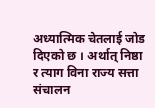अध्यात्मिक चेतलाई जोड दिएको छ । अर्थात् निष्ठा र त्याग विना राज्य सत्ता संचालन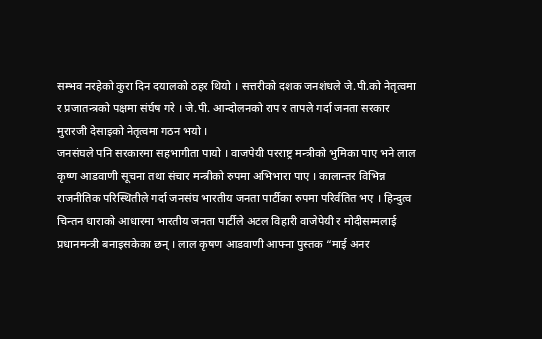सम्भव नरहेको कुरा दिन दयालको ठहर थियो । सत्तरीको दशक जनशंधले जे.पी.को नेतृत्वमा र प्रजातन्त्रको पक्षमा संर्घष गरे । जे.पी. आन्दोलनको राप र तापले गर्दा जनता सरकार मुरारजी देसाइको नेतृत्वमा गठन भयो ।
जनसंघले पनि सरकारमा सहभागीता पायो । वाजपेयी परराष्ट्र मन्त्रीको भुमिका पाए भने लाल कृष्ण आडवाणी सूचना तथा संचार मन्त्रीको रुपमा अभिभारा पाए । कालान्तर विभिन्न राजनीतिक परिस्थितीले गर्दा जनसंघ भारतीय जनता पार्टीका रुपमा परिर्वतित भए । हिन्दुत्व चिन्तन धाराको आधारमा भारतीय जनता पार्टीले अटल विहारी वाजेपेयी र मोदीसम्मलाई प्रधानमन्त्री बनाइसकेका छन् । लाल कृषण आडवाणी आफ्ना पुस्तक “माई अनर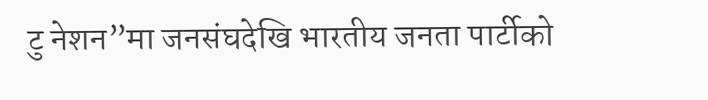टु नेशन”मा जनसंघदेखि भारतीय जनता पार्टीको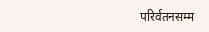परिर्वतनसम्म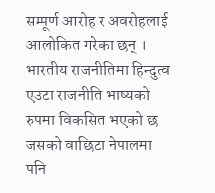सम्पूर्ण आरोह र अवरोहलाई आलोकित गरेका छन् । भारतीय राजनीतिमा हिन्दुत्व एउटा राजनीति भाष्यको रुपमा विकसित भएको छ जसको वाछिटा नेपालमा पनि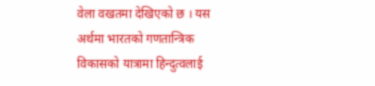वेला वखतमा देखिएको छ । यस अर्थमा भारतको गणतान्त्रिक विकासको यात्रामा हिन्दुत्वलाई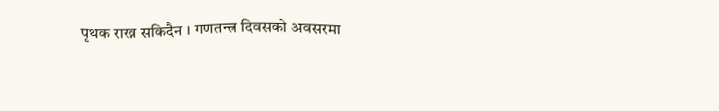पृथक राख्न सकिदैन । गणतन्त्र दिवसको अवसरमा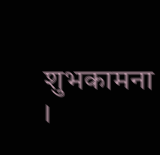शुभकामना ।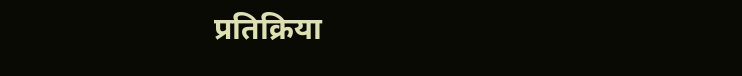प्रतिक्रिया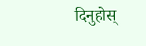दिनुहोस्